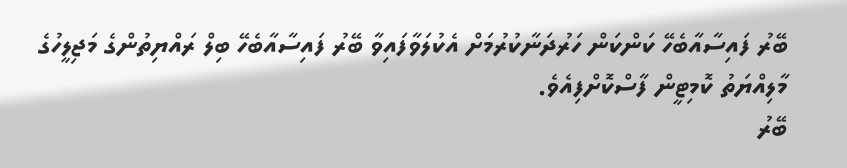ބޭރު ފައިސާއާބެހޭ ކަންކަން ހަރުދަނާކުރުމަށް އެކުލަވާފައިވާ ބޭރު ފައިސާއާބެހޭ ބިލް ރައްޔިތުންގެ މަޖިލީހުގެ މާލިއްޔަތު ކޮމިޓީން ފާސްކޮށްފިއެވެ.
ބޭރު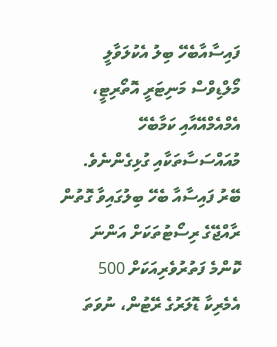ފައިސާއާބެހޭ ބިލު އެކުލަވާލީ މޯލްޑިވްސް މަނިޓަރީ އޮތޯރިޓީ، އެމްއެމްއޭއާއި ކަމާބެހޭ މުއައްސަސާތަކާއި ގުޅިގެންނެވެ.
ބޭރު ފައިސާއާ ބެހޭ ބިލުގައިވާ ގޮތުން ރާއްޖޭގެ ރިސޯޓުތަކަށް އަންނަ ކޮންމެ ފަތުރުވެރިއަކަށް 500 އެމެރިކާ ޑޮލަރުގެ ރޭޓުން، ނުވަތަ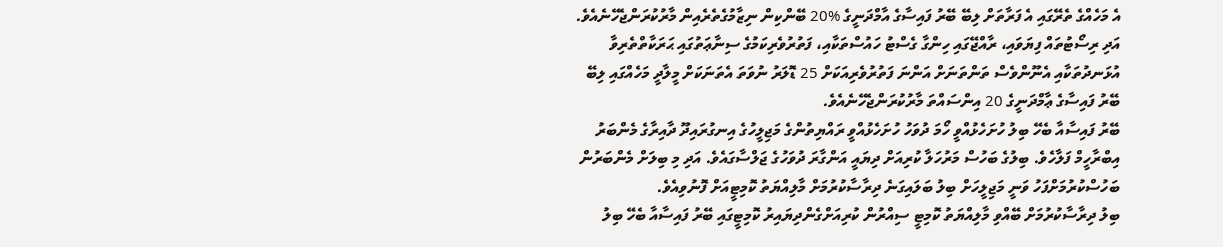އެ މަހެއްގެ ތެރޭގައި އެ ފަރާތަށް ލިބޭ ބޭރު ފައިސާގެ އާމްދަނީގެ %20 ބޭންކިން ނިޒާމުގެތެރެއިން މާރުކުރަންޖެހޭނެއެވެ. އަދި ރިސޯޓުތައް ފިޔަވައި، ރާއްޖޭގައި ހިންގާ ގެސްޓު ހައުސްތަކާއި، ފަތުރުވެރިކަމުގެ ސިނާޢަތުގައި ޙަރަކާތްތެރިވާ އުޅަނދުތަކާއި އެނޫންވެސް ތަންތަނަށް އަންނަ ފަތުރުވެރިއަކަށް 25 ޑޮލަރު ނުވަތަ އެތަނަކަށް މީލާދީ މަހެއްގައި ލިބޭ ބޭރު ފައިސާގެ ޢާމްދަނީގެ 20 އިންސައްތަ މާރުކުރަންޖެހޭނެއެވެ.
ބޭރު ފައިސާއާ ބެހޭ ބިލު ހުށަހެޅުއްވީ ހޯމަ ދުވަހު ހުށަހެޅުއްވީ ރައްޔިތުންގެ މަޖިލީހުގެ އިނގުރައިދޫ ދާއިރާގެ މެންބަރު އިބްރާހީމް ފަލާހެވެ. ބިލުގެ ބަހުސް މަރުހަލާ ކުރިއަށް ދިޔައީ އަންގާރަ ދުވަހުގެ ޖަލްސާގައެވެ. އަދި މި ބިލަށް މެންބަރުން ބަހުސްކުރުމަށްފަހު ވަނީ މަޖިލީހަށް ބިލު ބަލައިގަނެ ދިރާސާކުރުމަށް މާލިއްޔަތު ކޮމިޓީއަށް ފޮނުވިއެވެ.
ބިލު ދިރާސާކުރުމަށް ބޭއްވި މާލިއްޔަތު ކޮމިޓީ ސިއްރުން ކުރިއަށްގެންދިޔައިރު ކޮމިޓީގައި ބޭރު ފައިސާއާ ބެހޭ ބިލު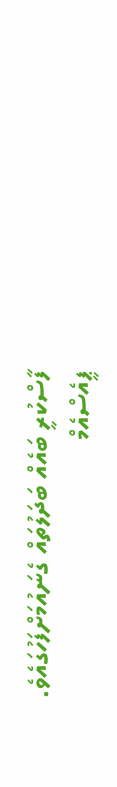ފާސްކުރީ ބައެއް ބަދަލުތައް ގެނައުމަށްފަހުގައެވެ.
ޕީއެސްއެމް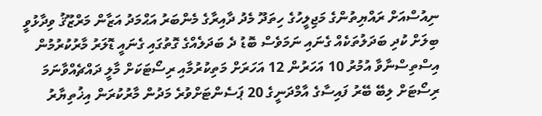ނިއުސްއަށް ރައްޔިތުންގެ މަޖިލީހުގެ ހިތަދޫ މެދު ދާއިރާގެ މެންބަރު އަޙްމަދު އަޒާން މަރްޒޫޤު ވިދާޅުވީ ބިލަށް ކުދި ބަދަލުތަކެއް ގެނައި ނަމަވެސް ބޮޑު ދެ ބަދަލެއްގެ ގޮތުގައި ގެނައީ ޑޮލަރު މާރުކުރުމުން އިސްތިސްނާވާ އުމުރު 10 އަހަރުން 12 އަހަރަށް މަތިކުރުމާއި ރިސޯޓަކަށް މާލީ ދައްޗެއްވާނަމަ ރިސޯޓަށް ލިބޭ ބޭރު ފައިސާގެ އާމްދަނީގެ 20 ޕަސެންޓަށްވުރެ މަދުން މާރުކުރަން އިޚުތިޔާރު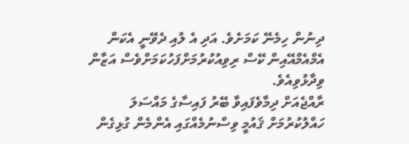ދިނުން ހިމެނޭ ކަމަށެވެ. އަދި އެ ލުއި ދެވޭނީ އެކަން އެމްއެމްއޭއިން ކޭސް ރިވިއުކުރުމަށްފަހުކަމަށްވެސް އަޒާން ވިދާޅުވިއެވެ.
ރާއްޖެއަށް ދިމާވެފައިވާ ބޭރު ފައިސާގެ މައްސަލަ ހައްލުކުރުމަށް ޤައުމީ ވިސްނުމެއްގައި އެންމެން ގުޅިގެން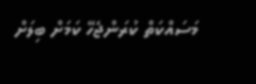މަސައްކަތް ކުރަންޖެހޭ ކަމަށް ބިލަށް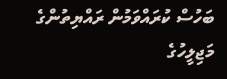ބަހުސް ކުރައްވަމުން ރައްޔިތުންގެ މަޖިލީހުގެ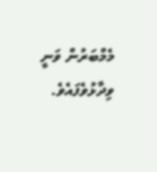މެމްބަރުން ވަނީ ވިދާޅުވެފައެވެ.